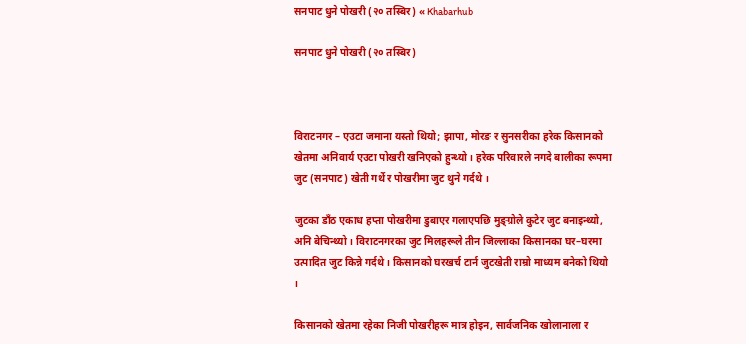सनपाट धुने पोखरी (२० तस्बिर) « Khabarhub

सनपाट धुने पोखरी (२० तस्बिर)



विराटनगर – एउटा जमाना यस्तो थियो; झापा, मोरङ र सुनसरीका हरेक किसानको खेतमा अनिवार्य एउटा पोखरी खनिएको हुन्थ्यो । हरेक परिवारले नगदे बालीका रूपमा जुट (सनपाट) खेती गर्थे र पोखरीमा जुट थुने गर्दथे ।

जुटका डाँठ एकाध हप्ता पोखरीमा डुबाएर गलाएपछि मुङ्ग्रोले कुटेर जुट बनाइन्थ्यो, अनि बेचिन्थ्यो । विराटनगरका जुट मिलहरूले तीन जिल्लाका किसानका घर–घरमा उत्पादित जुट किन्ने गर्दथे । किसानको घरखर्च टार्न जुटखेती राम्रो माध्यम बनेको थियो ।

किसानको खेतमा रहेका निजी पोखरीहरू मात्र होइन, सार्वजनिक खोलानाला र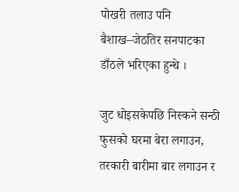पोखरी तलाउ पनि बैशाख–जेठतिर सनपाटका डाँठले भरिएका हुन्थे ।

जुट धोइसकेपछि निस्कने सन्ठी फुसको घरमा बेरा लगाउन, तरकारी बारीमा बार लगाउन र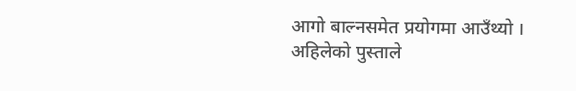आगो बाल्नसमेत प्रयोगमा आउँथ्यो । अहिलेको पुस्ताले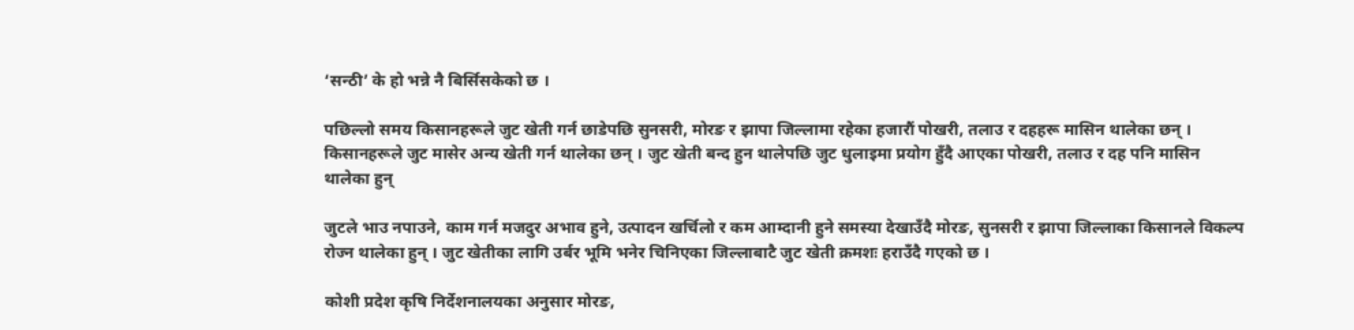‘सन्ठी’ के हो भन्ने नै बिर्सिसकेको छ ।

पछिल्लो समय किसानहरूले जुट खेती गर्न छाडेपछि सुनसरी, मोरङ र झापा जिल्लामा रहेका हजारौं पोखरी, तलाउ र दहहरू मासिन थालेका छन् । किसानहरूले जुट मासेर अन्य खेती गर्न थालेका छन् । जुट खेती बन्द हुन थालेपछि जुट धुलाइमा प्रयोग हुँदै आएका पोखरी, तलाउ र दह पनि मासिन थालेका हुन्

जुटले भाउ नपाउने, काम गर्न मजदुर अभाव हुने, उत्पादन खर्चिलो र कम आम्दानी हुने समस्या देखाउँदै मोरङ, सुनसरी र झापा जिल्लाका किसानले विकल्प रोज्न थालेका हुन् । जुट खेतीका लागि उर्बर भूमि भनेर चिनिएका जिल्लाबाटै जुट खेती क्रमशः हराउँदै गएको छ ।

कोशी प्रदेश कृषि निर्देशनालयका अनुसार मोरङ,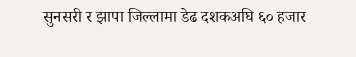सुनसरी र झापा जिल्लामा डेढ दशकअघि ६० हजार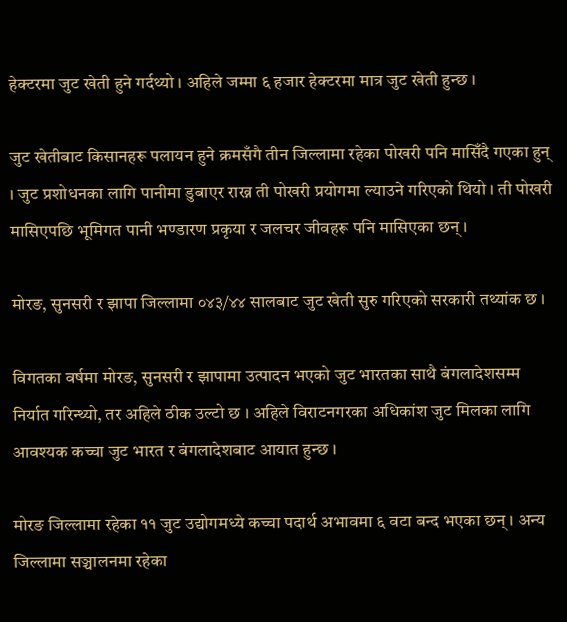हेक्टरमा जुट खेती हुने गर्दथ्यो । अहिले जम्मा ६ हजार हेक्टरमा मात्र जुट खेती हुन्छ ।

जुट खेतीबाट किसानहरू पलायन हुने क्रमसँगै तीन जिल्लामा रहेका पोखरी पनि मासिँदै गएका हुन् । जुट प्रशोधनका लागि पानीमा डुबाएर राख्न ती पोखरी प्रयोगमा ल्याउने गरिएको थियो । ती पोखरी मासिएपछि भूमिगत पानी भण्डारण प्रकृया र जलचर जीवहरू पनि मासिएका छन् ।

मोरङ, सुनसरी र झापा जिल्लामा ०४३/४४ सालबाट जुट खेती सुरु गरिएको सरकारी तथ्यांक छ ।

विगतका वर्षमा मोरङ, सुनसरी र झापामा उत्पादन भएको जुट भारतका साथै बंगलादेशसम्म निर्यात गरिन्थ्यो, तर अहिले ठीक उल्टो छ । अहिले विराटनगरका अधिकांश जुट मिलका लागि आवश्यक कच्चा जुट भारत र बंगलादेशबाट आयात हुन्छ ।

मोरङ जिल्लामा रहेका ११ जुट उद्योगमध्ये कच्चा पदार्थ अभावमा ६ वटा बन्द भएका छन् । अन्य जिल्लामा सञ्चालनमा रहेका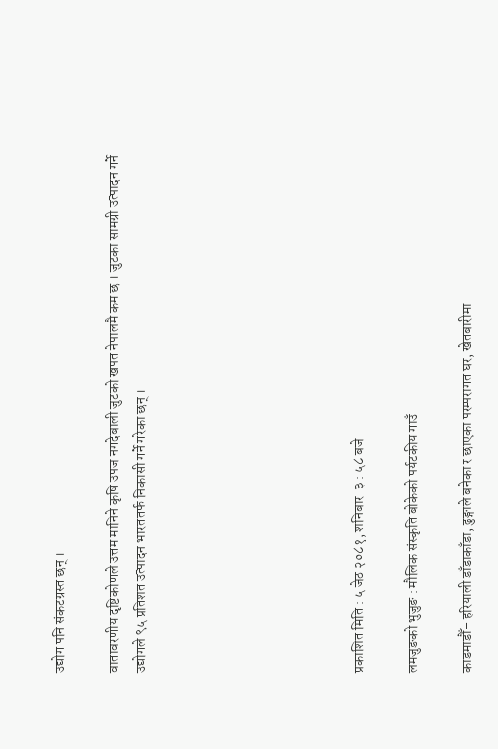उद्योग पनि संकटग्रस्त छन् ।

वातावरणीय दृष्टिकोणले उत्तम मानिने कृषि उपज नगदेबाली जुटको खपत नेपालमै कम छ । जुटका सामग्री उत्पादन गर्ने उद्योगले ९५ प्रतिशत उत्पादन भारततर्फ निकासी गर्ने गरेका छन्‌ ।







प्रकाशित मिति : ५ जेठ २०८१, शनिबार  ३ : ५८ बजे

लमजुङको भुजुङ : मौलिक संस्कृति बोकेको पर्यटकीय गाउँ

काडमाडौँ– हरियाली डाँडाकाँडा, ढुङ्गाले बनेका र छाएका परम्परागत घर, खेतबारीमा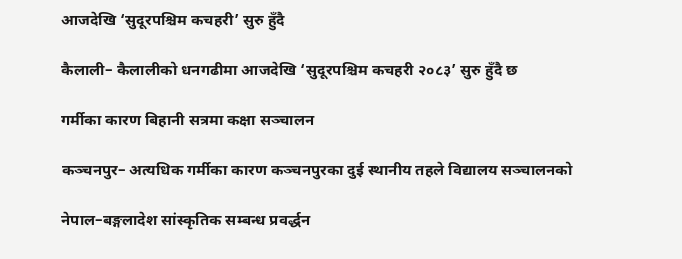आजदेखि ‘सुदूरपश्चिम कचहरी’ सुरु हुँदै

कैलाली– कैलालीको धनगढीमा आजदेखि ‘सुदूरपश्चिम कचहरी २०८३’ सुरु हुँदै छ

गर्मीका कारण बिहानी सत्रमा कक्षा सञ्चालन

कञ्चनपुर– अत्यधिक गर्मीका कारण कञ्चनपुरका दुई स्थानीय तहले विद्यालय सञ्चालनको

नेपाल–बङ्गलादेश सांस्कृतिक सम्बन्ध प्रवर्द्धन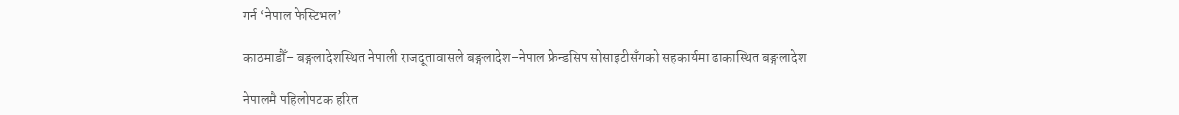गर्न ‘नेपाल फेस्टिभल’

काठमाडौँ– बङ्गलादेशस्थित नेपाली राजदूतावासले बङ्गलादेश–नेपाल फ्रेन्डसिप सोसाइटीसँगको सहकार्यमा ढाकास्थित बङ्गलादेश

नेपालमै पहिलोपटक हरित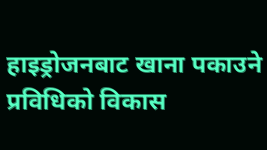हाइड्रोजनबाट खाना पकाउने प्रविधिको विकास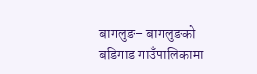बागलुङ– बागलुङको बडिगाड गाउँपालिकामा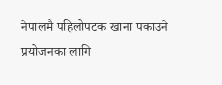नेपालमै पहिलोपटक खाना पकाउने प्रयोजनका लागि